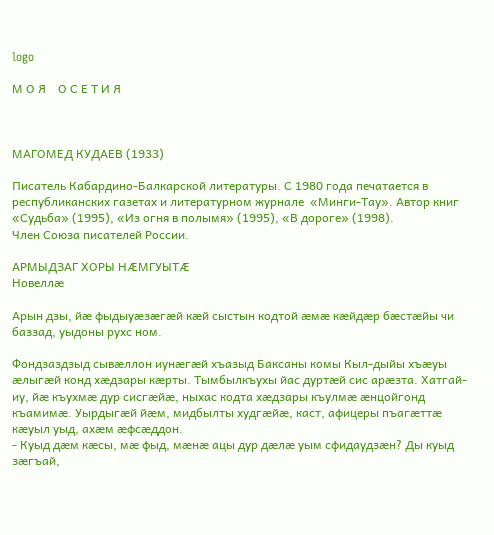logo

М О Я    О С Е Т И Я



МАГОМЕД КУДАЕВ (1933)

Писатель Кабардино-Балкарской литературы. С 1980 года печатается в республиканских газетах и литературном журнале  «Минги-Тау». Автор книг «Судьба» (1995), «Из огня в полымя» (1995), «В дороге» (1998).
Член Союза писателей России.

АРМЫДЗАГ ХОРЫ НӔМГУЫТӔ
Новеллӕ

Арын дзы, йӕ фыдыуӕзӕгӕй кӕй сыстын кодтой ӕмӕ кӕйдӕр бӕстӕйы чи баззад, уыдоны рухс ном.

Фондзаздзыд сывӕллон иунӕгӕй хъазыд Баксаны комы Кыл-дыйы хъӕуы ӕлыгӕй конд хӕдзары кӕрты. Тымбылкъухы йас дуртӕй сис арӕзта. Хатгай-иу, йӕ къухмӕ дур сисгӕйӕ, ныхас кодта хӕдзары къулмӕ ӕнцойгонд къамимӕ. Уырдыгӕй йӕм, мидбылты худгӕйӕ, каст, афицеры пъагӕттӕ кӕуыл уыд, ахӕм ӕфсӕддон.
- Куыд дӕм кӕсы, мӕ фыд, мӕнӕ ацы дур дӕлӕ уым сфидаудзӕн? Ды куыд зӕгъай,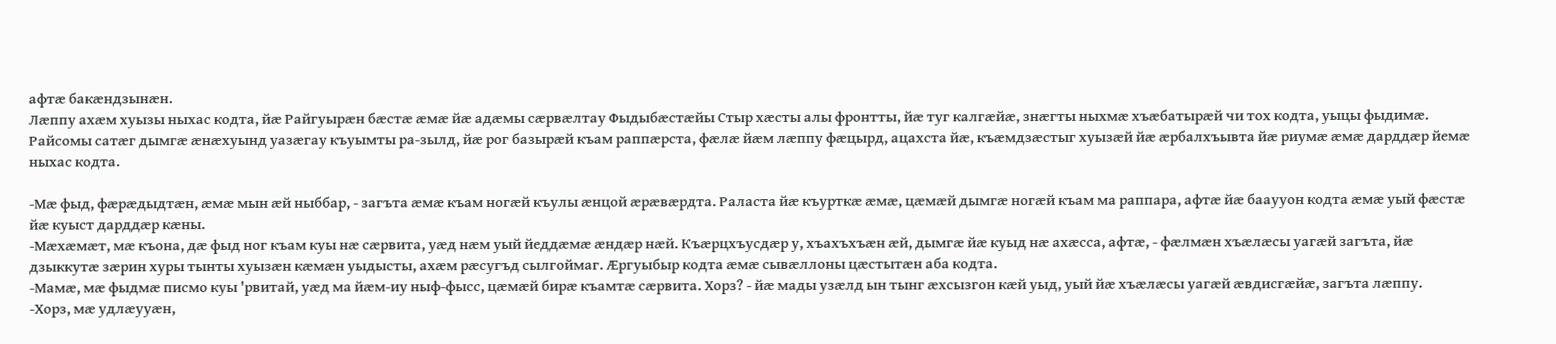афтӕ бакӕндзынӕн.
Лӕппу ахӕм хуызы ныхас кодта, йӕ Райгуырӕн бӕстӕ ӕмӕ йӕ адӕмы сӕрвӕлтау Фыдыбӕстӕйы Стыр хӕсты алы фронтты, йӕ туг калгӕйӕ, знӕгты ныхмӕ хъӕбатырӕй чи тох кодта, уыцы фыдимӕ. Райсомы сатӕг дымгӕ ӕнӕхуынд уазӕгау къуымты ра-зылд, йӕ рог базырӕй къам раппӕрста, фӕлӕ йӕм лӕппу фӕцырд, ацахста йӕ, къӕмдзӕстыг хуызӕй йӕ ӕрбалхъывта йӕ риумӕ ӕмӕ дарддӕр йемӕ ныхас кодта.

-Мӕ фыд, фӕрӕдыдтӕн, ӕмӕ мын ӕй ныббар, - загъта ӕмӕ къам ногӕй къулы ӕнцой ӕрӕвӕрдта. Раласта йӕ къурткӕ ӕмӕ, цӕмӕй дымгӕ ногӕй къам ма раппара, афтӕ йӕ бааууон кодта ӕмӕ уый фӕстӕ йӕ куыст дарддӕр кӕны.
-Мӕхӕмӕт, мӕ къона, дӕ фыд ног къам куы нӕ сӕрвита, уӕд нӕм уый йеддӕмӕ ӕндӕр нӕй. Къӕрцхъусдӕр у, хъахъхъӕн ӕй, дымгӕ йӕ куыд нӕ ахӕсса, афтӕ, - фӕлмӕн хъӕлӕсы уагӕй загъта, йӕ дзыккутӕ зӕрин хуры тынты хуызӕн кӕмӕн уыдысты, ахӕм рӕсугъд сылгоймаг. Ӕргуыбыр кодта ӕмӕ сывӕллоны цӕстытӕн аба кодта.
-Мамӕ, мӕ фыдмӕ писмо куы 'рвитай, уӕд ма йӕм-иу ныф-фысс, цӕмӕй бирӕ къамтӕ сӕрвита. Хорз? - йӕ мады узӕлд ын тынг ӕхсызгон кӕй уыд, уый йӕ хъӕлӕсы уагӕй ӕвдисгӕйӕ, загъта лӕппу.
-Хорз, мӕ удлӕууӕн,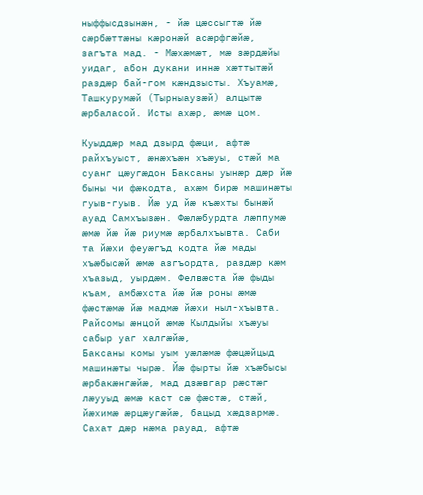ныффысдзынӕн, - йӕ цӕссыгтӕ йӕ сӕрбӕттӕны кӕронӕй асӕрфгӕйӕ, загъта мад. - Мӕхӕмӕт, мӕ зӕрдӕйы уидаг, абон дукани иннӕ хӕттытӕй раздӕр бай-гом кӕндзысты. Хъуамӕ, Ташкурумӕй (Тырныаузӕй) алцытӕ ӕрбаласой. Исты ахӕр, ӕмӕ цом.

Куыддӕр мад дзырд фӕци, афтӕ райхъуыст, ӕнӕхъӕн хъӕуы, стӕй ма суанг цӕугӕдон Баксаны уынӕр дӕр йӕ быны чи фӕкодта, ахӕм бирӕ машинӕты гуыв-гуыв. Йӕ уд йӕ къӕхты бынӕй ауад Самхъызӕн. Фӕлӕбурдта лӕппумӕ ӕмӕ йӕ йӕ риумӕ ӕрбалхъывта. Саби та йӕхи феуӕгъд кодта йӕ мады хъӕбысӕй ӕмӕ азгъордта, раздӕр кӕм хъазыд, уырдӕм. Фелвӕста йӕ фыды къам, амбӕхста йӕ йӕ роны ӕмӕ фӕстӕмӕ йӕ мадмӕ йӕхи ныл-хъывта.
Райсомы ӕнцой ӕмӕ Кылдыйы хъӕуы сабыр уаг халгӕйӕ,
Баксаны комы уым уӕлӕмӕ фӕцӕйцыд машинӕты чырӕ. Йӕ фырты йӕ хъӕбысы ӕрбакӕнгӕйӕ, мад дзӕвгар рӕстӕг лӕууыд ӕмӕ каст сӕ фӕстӕ, стӕй, йӕхимӕ ӕрцӕугӕйӕ, бацыд хӕдзармӕ.
Сахат дӕр нӕма рауад, афтӕ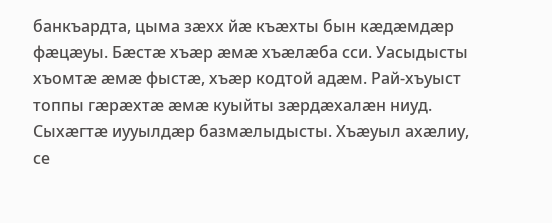банкъардта, цыма зӕхх йӕ къӕхты бын кӕдӕмдӕр фӕцӕуы. Бӕстӕ хъӕр ӕмӕ хъӕлӕба сси. Уасыдысты хъомтӕ ӕмӕ фыстӕ, хъӕр кодтой адӕм. Рай-хъуыст топпы гӕрӕхтӕ ӕмӕ куыйты зӕрдӕхалӕн ниуд. Сыхӕгтӕ иууылдӕр базмӕлыдысты. Хъӕуыл ахӕлиу, се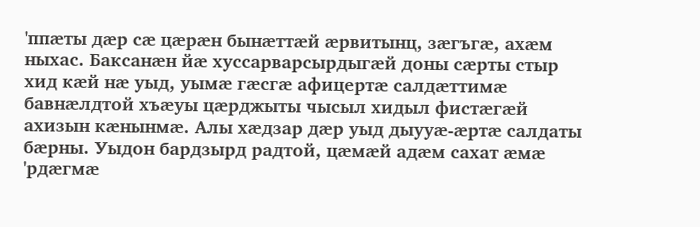'ппӕты дӕр сӕ цӕрӕн бынӕттӕй ӕрвитынц, зӕгъгӕ, ахӕм ныхас. Баксанӕн йӕ хуссарварсырдыгӕй доны сӕрты стыр хид кӕй нӕ уыд, уымӕ гӕсгӕ афицертӕ салдӕттимӕ бавнӕлдтой хъӕуы цӕрджыты чысыл хидыл фистӕгӕй ахизын кӕнынмӕ. Алы хӕдзар дӕр уыд дыууӕ-ӕртӕ салдаты бӕрны. Уыдон бардзырд радтой, цӕмӕй адӕм сахат ӕмӕ 'рдӕгмӕ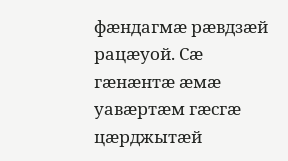фӕндагмӕ рӕвдзӕй рацӕуой. Сӕ гӕнӕнтӕ ӕмӕ уавӕртӕм гӕсгӕ цӕрджытӕй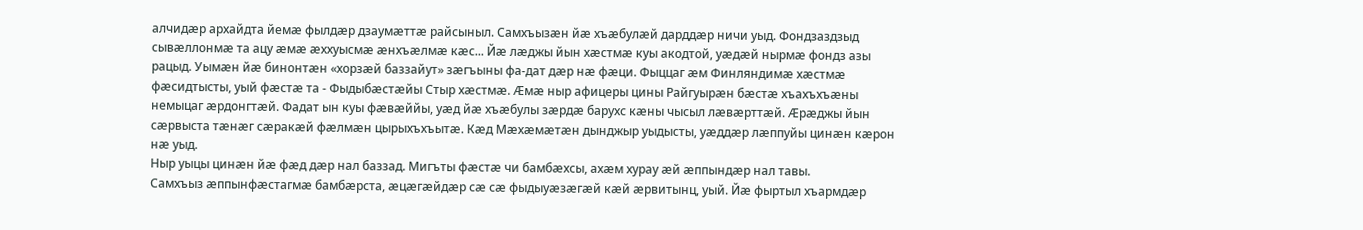алчидӕр архайдта йемӕ фылдӕр дзаумӕттӕ райсыныл. Самхъызӕн йӕ хъӕбулӕй дарддӕр ничи уыд. Фондзаздзыд сывӕллонмӕ та ацу ӕмӕ ӕххуысмӕ ӕнхъӕлмӕ кӕс... Йӕ лӕджы йын хӕстмӕ куы акодтой, уӕдӕй нырмӕ фондз азы рацыд. Уымӕн йӕ бинонтӕн «хорзӕй баззайут» зӕгъыны фа-дат дӕр нӕ фӕци. Фыццаг ӕм Финляндимӕ хӕстмӕ фӕсидтысты, уый фӕстӕ та - Фыдыбӕстӕйы Стыр хӕстмӕ. Ӕмӕ ныр афицеры цины Райгуырӕн бӕстӕ хъахъхъӕны немыцаг ӕрдонгтӕй. Фадат ын куы фӕвӕййы, уӕд йӕ хъӕбулы зӕрдӕ барухс кӕны чысыл лӕвӕрттӕй. Ӕрӕджы йын сӕрвыста тӕнӕг сӕракӕй фӕлмӕн цырыхъхъытӕ. Кӕд Мӕхӕмӕтӕн дынджыр уыдысты, уӕддӕр лӕппуйы цинӕн кӕрон нӕ уыд.
Ныр уыцы цинӕн йӕ фӕд дӕр нал баззад. Мигъты фӕстӕ чи бамбӕхсы, ахӕм хурау ӕй ӕппындӕр нал тавы.
Самхъыз ӕппынфӕстагмӕ бамбӕрста, ӕцӕгӕйдӕр сӕ сӕ фыдыуӕзӕгӕй кӕй ӕрвитынц, уый. Йӕ фыртыл хъармдӕр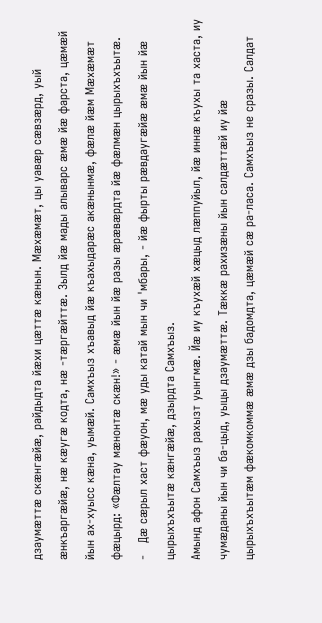дзаумӕттӕ скӕнгӕйӕ, райдыдта йӕхи цӕттӕ кӕнын. Мӕхӕмӕт, цы уавӕр сӕвзӕрд, уый ӕнкъаргӕйӕ, нӕ кӕугӕ кодта, нӕ -тӕргӕйттӕ. Зылд йӕ мады алыварс ӕмӕ йӕ фарста, цӕмӕй йын ах-хуысс кӕна, уымӕй. Самхъыз хъавыд йӕ къахыдарӕс акӕнынмӕ, фӕлӕ йӕм Мӕхӕмӕт фӕцырд: «Фӕлтау мӕнонтӕ скӕн!» - ӕмӕ йын йӕ разы ӕрӕвӕрдта йӕ фӕлмӕн цырыхъхъытӕ.
-   Дӕ сӕрыл хаст фӕуон, мӕ уды катай мын чи 'мбары, - йӕ фырты рӕвдаугӕйӕ ӕмӕ йын йӕ цырыхъхъытӕ кӕнгӕйӕ, дзырдта Самхъыз.
Амынд афон Самхъыз рахызт уынгмӕ. Йӕ иу къухӕй хӕцыд лӕппуйыл, йӕ иннӕ къухы та хаста, иу чумӕданы йын чи ба-цыд, уыцы дзаумӕттӕ. Тӕккӕ рахизӕны йын салдӕттӕй иу йӕ цырыхъхъытӕм фӕкомкоммӕ ӕмӕ дзы бадомдта, цӕмӕй сӕ ра-ласа. Самхъыз не сразы. Салдат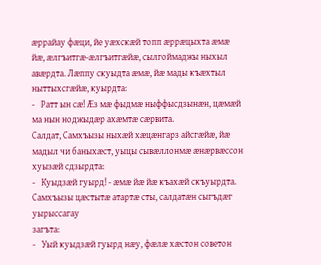ӕррайау фӕци, йе уӕхскӕй топп ӕррӕцыхта ӕмӕ йӕ, ӕлгъитгӕ-ӕлгъитгӕйӕ, сылгоймаджы ныхыл авӕрдта. Лӕппу скуыдта ӕмӕ, йӕ мады къӕхтыл ныттыхсгӕйӕ, куырдта:
-   Ратт ын сӕ! Ӕз мӕ фыдмӕ ныффысдзынӕн, цӕмӕй ма нын ноджыдӕр ахӕмтӕ сӕрвита.
Салдат, Самхъызы ныхӕй хӕцӕнгарз айсгӕйӕ, йӕ мадыл чи баныхӕст, уыцы сывӕллонмӕ ӕнӕрвӕссон хуызӕй сдзырдта:
-   Куыдзӕй гуырд! - ӕмӕ йӕ йӕ къахӕй скъуырдта. Самхъызы цӕстытӕ атартӕ сты, салдатӕн сыгъдӕг уырыссагау
загъта:
-   Уый куыдзӕй гуырд нӕу, фӕлӕ хӕстон советон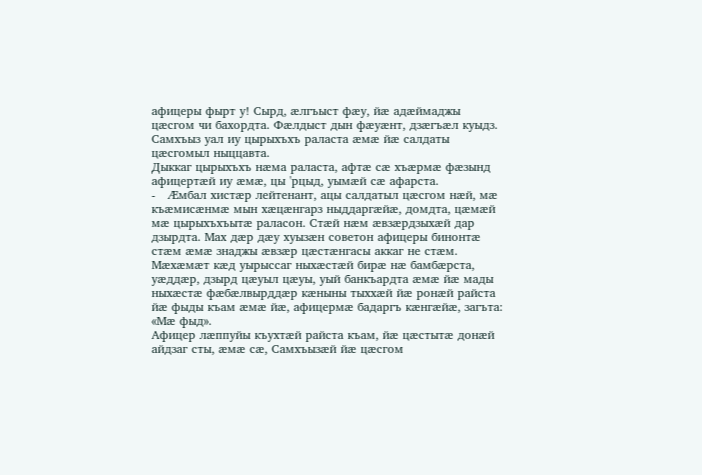афицеры фырт у! Сырд, ӕлгъыст фӕу, йӕ адӕймаджы цӕсгом чи бахордта. Фӕлдыст дын фӕуӕнт, дзӕгъӕл куыдз.
Самхъыз уал иу цырыхъхъ раласта ӕмӕ йӕ салдаты цӕсгомыл ныццавта.
Дыккаг цырыхъхъ нӕма раласта, афтӕ сӕ хъӕрмӕ фӕзынд афицертӕй иу ӕмӕ, цы 'рцыд, уымӕй сӕ афарста.
-   Ӕмбал хистӕр лейтенант, ацы салдатыл цӕсгом нӕй, мӕ къӕмисӕнмӕ мын хӕцӕнгарз ныддаргӕйӕ, домдта, цӕмӕй мӕ цырыхъхъытӕ раласон. Стӕй нӕм ӕвзӕрдзыхӕй дар дзырдта. Мах дӕр дӕу хуызӕн советон афицеры бинонтӕ стӕм ӕмӕ знаджы ӕвзӕр цӕстӕнгасы аккаг не стӕм.
Мӕхӕмӕт кӕд уырыссаг ныхӕстӕй бирӕ нӕ бамбӕрста, уӕддӕр, дзырд цӕуыл цӕуы, уый банкъардта ӕмӕ йӕ мады ныхӕстӕ фӕбӕлвырддӕр кӕныны тыххӕй йӕ ронӕй райста йӕ фыды къам ӕмӕ йӕ, афицермӕ бадаргъ кӕнгӕйӕ, загъта: «Мӕ фыд».
Афицер лӕппуйы къухтӕй райста къам, йӕ цӕстытӕ донӕй айдзаг сты, ӕмӕ сӕ, Самхъызӕй йӕ цӕсгом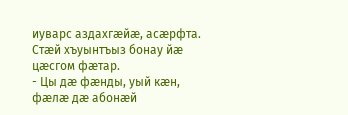иуварс аздахгӕйӕ, асӕрфта. Стӕй хъуынтъыз бонау йӕ цӕсгом фӕтар.
- Цы дӕ фӕнды, уый кӕн, фӕлӕ дӕ абонӕй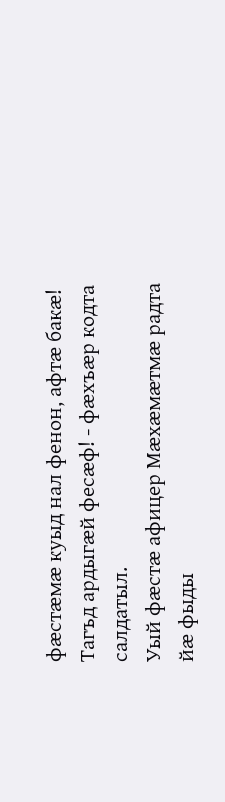фӕстӕмӕ куыд нал фенон, афтӕ бакӕ! Тагъд ардыгӕй фесӕф! - фӕхъӕр кодта салдатыл.
Уый фӕстӕ афицер Мӕхӕмӕтмӕ радта йӕ фыды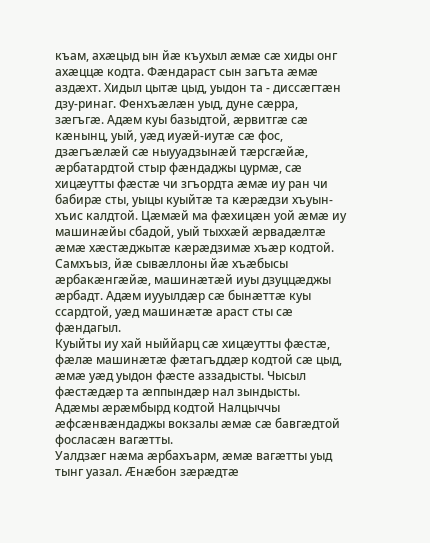къам, ахӕцыд ын йӕ къухыл ӕмӕ сӕ хиды онг ахӕццӕ кодта. Фӕндараст сын загъта ӕмӕ аздӕхт. Хидыл цытӕ цыд, уыдон та - диссӕгтӕн дзу-ринаг. Фенхъӕлӕн уыд, дуне сӕрра, зӕгъгӕ. Адӕм куы базыдтой, ӕрвитгӕ сӕ кӕнынц, уый, уӕд иуӕй-иутӕ сӕ фос, дзӕгъӕлӕй сӕ ныууадзынӕй тӕрсгӕйӕ, ӕрбатардтой стыр фӕндаджы цурмӕ, сӕ хицӕутты фӕстӕ чи згъордта ӕмӕ иу ран чи бабирӕ сты, уыцы куыйтӕ та кӕрӕдзи хъуын-хъис калдтой. Цӕмӕй ма фӕхицӕн уой ӕмӕ иу машинӕйы сбадой, уый тыххӕй ӕрвадӕлтӕ ӕмӕ хӕстӕджытӕ кӕрӕдзимӕ хъӕр кодтой. Самхъыз, йӕ сывӕллоны йӕ хъӕбысы ӕрбакӕнгӕйӕ, машинӕтӕй иуы дзуццӕджы ӕрбадт. Адӕм иууылдӕр сӕ бынӕттӕ куы ссардтой, уӕд машинӕтӕ араст сты сӕ фӕндагыл.
Куыйты иу хай ныййарц сӕ хицӕутты фӕстӕ, фӕлӕ машинӕтӕ фӕтагъддӕр кодтой сӕ цыд, ӕмӕ уӕд уыдон фӕсте аззадысты. Чысыл фӕстӕдӕр та ӕппындӕр нал зындысты.
Адӕмы ӕрӕмбырд кодтой Налцыччы ӕфсӕнвӕндаджы вокзалы ӕмӕ сӕ бавгӕдтой фосласӕн вагӕтты.
Уалдзӕг нӕма ӕрбахъарм, ӕмӕ вагӕтты уыд тынг уазал. Ӕнӕбон зӕрӕдтӕ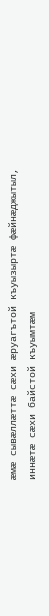ӕмӕ сывӕллӕттӕ сӕхи ӕруагътой къуызыртӕ фӕйнӕджытыл, иннӕтӕ сӕхи байстой къуымтӕм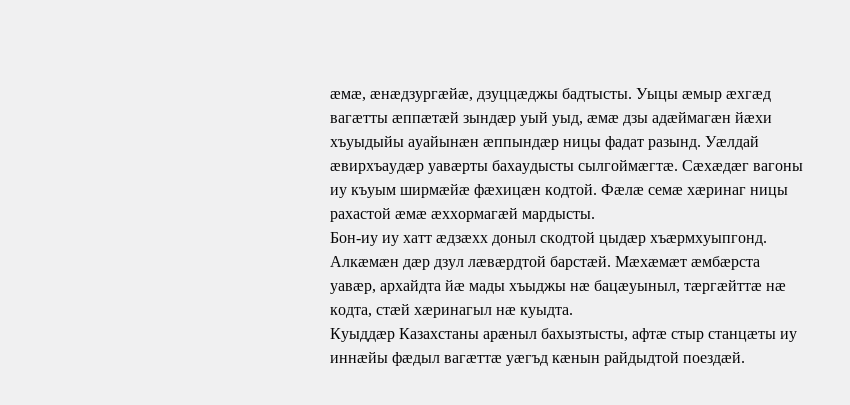ӕмӕ, ӕнӕдзургӕйӕ, дзуццӕджы бадтысты. Уыцы ӕмыр ӕхгӕд вагӕтты ӕппӕтӕй зындӕр уый уыд, ӕмӕ дзы адӕймагӕн йӕхи хъуыдыйы ауайынӕн ӕппындӕр ницы фадат разынд. Уӕлдай ӕвирхъаудӕр уавӕрты бахаудысты сылгоймӕгтӕ. Сӕхӕдӕг вагоны иу къуым ширмӕйӕ фӕхицӕн кодтой. Фӕлӕ семӕ хӕринаг ницы рахастой ӕмӕ ӕххормагӕй мардысты.
Бон-иу иу хатт ӕдзӕхх доныл скодтой цыдӕр хъӕрмхуыпгонд. Алкӕмӕн дӕр дзул лӕвӕрдтой барстӕй. Мӕхӕмӕт ӕмбӕрста уавӕр, архайдта йӕ мады хъыджы нӕ бацӕуыныл, тӕргӕйттӕ нӕ кодта, стӕй хӕринагыл нӕ куыдта.
Куыддӕр Казахстаны арӕныл бахызтысты, афтӕ стыр станцӕты иу иннӕйы фӕдыл вагӕттӕ уӕгъд кӕнын райдыдтой поездӕй.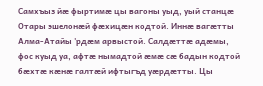Самхъыз йӕ фыртимӕ цы вагоны уыд, уый станцӕ Отары эшелонӕй фӕхицӕн кодтой. Иннӕ вагӕтты Алма-Атайы 'рдӕм арвыстой. Салдӕттӕ адӕмы, фос куыд уа, афтӕ нымадтой ӕмӕ сӕ бадын кодтой бӕхтӕ кӕнӕ галтӕй ифтыгъд уӕрдӕтты. Цы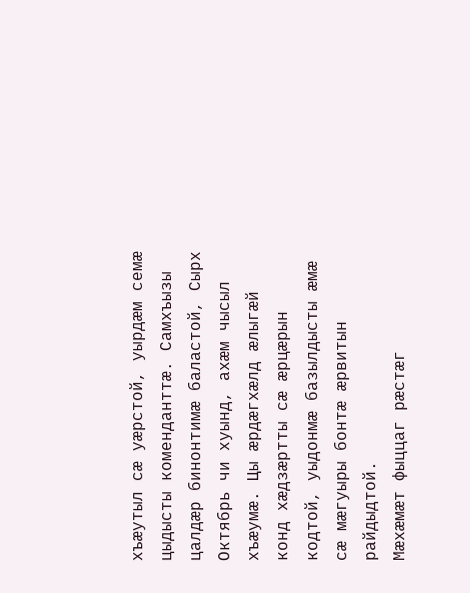хъӕутыл сӕ уӕрстой, уырдӕм семӕ цыдысты коменданттӕ. Самхъызы цалдӕр бинонтимӕ баластой, Сырх Октябрь чи хуынд, ахӕм чысыл хъӕумӕ. Цы ӕрдӕгхӕлд ӕлыгӕй конд хӕдзӕртты сӕ ӕрцӕрын кодтой, уыдонмӕ базылдысты ӕмӕ сӕ мӕгуыры бонтӕ ӕрвитын райдыдтой.
Мӕхӕмӕт фыццаг рӕстӕг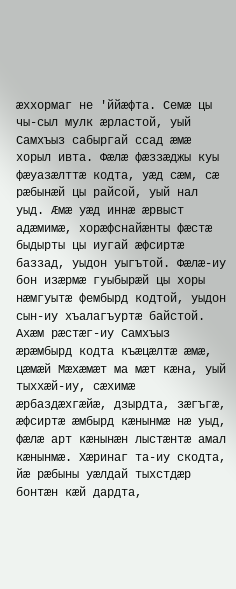ӕххормаг не 'ййӕфта. Семӕ цы чы-сыл мулк ӕрластой, уый Самхъыз сабыргай ссад ӕмӕ хорыл ивта. Фӕлӕ фӕззӕджы куы фӕуазӕлттӕ кодта, уӕд сӕм, сӕ рӕбынӕй цы райсой, уый нал уыд. Ӕмӕ уӕд иннӕ ӕрвыст адӕмимӕ, хорӕфснайӕнты фӕстӕ быдырты цы иугай ӕфсиртӕ баззад, уыдон уыгътой. Фӕлӕ-иу бон изӕрмӕ гуыбырӕй цы хоры нӕмгуытӕ фембырд кодтой, уыдон сын-иу хъалагъуртӕ байстой.
Ахӕм рӕстӕг-иу Самхъыз ӕрӕмбырд кодта къӕцӕлтӕ ӕмӕ, цӕмӕй Мӕхӕмӕт ма мӕт кӕна, уый тыххӕй-иу, сӕхимӕ ӕрбаздӕхгӕйӕ, дзырдта, зӕгъгӕ, ӕфсиртӕ ӕмбырд кӕнынмӕ нӕ уыд, фӕлӕ арт кӕнынӕн лыстӕнтӕ амал кӕнынмӕ. Хӕринаг та-иу скодта, йӕ рӕбыны уӕлдай тыхстдӕр бонтӕн кӕй дардта,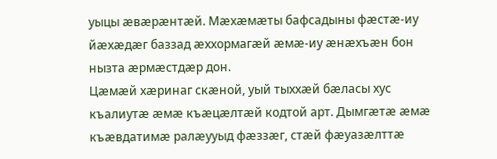уыцы ӕвӕрӕнтӕй. Мӕхӕмӕты бафсадыны фӕстӕ-иу йӕхӕдӕг баззад ӕххормагӕй ӕмӕ-иу ӕнӕхъӕн бон нызта ӕрмӕстдӕр дон.
Цӕмӕй хӕринаг скӕной, уый тыххӕй бӕласы хус къалиутӕ ӕмӕ къӕцӕлтӕй кодтой арт. Дымгӕтӕ ӕмӕ къӕвдатимӕ ралӕууыд фӕззӕг, стӕй фӕуазӕлттӕ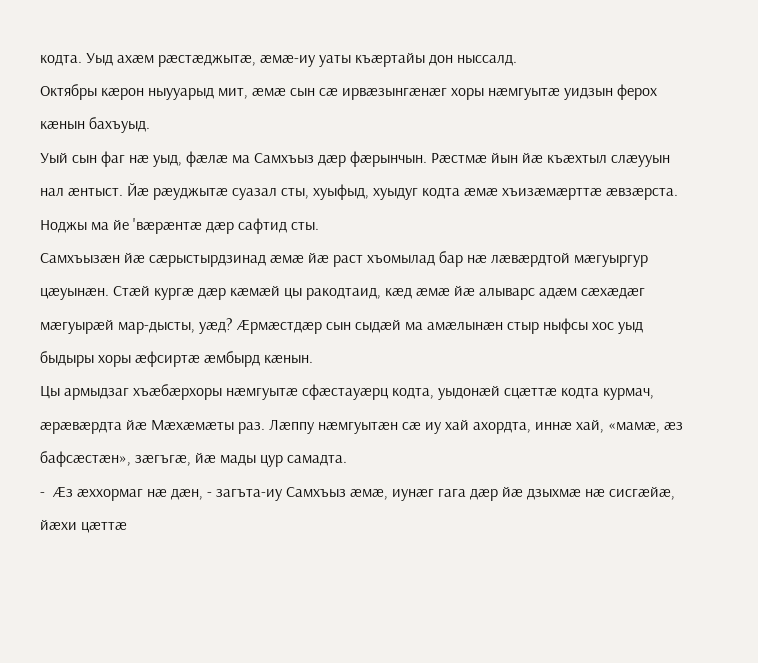кодта. Уыд ахӕм рӕстӕджытӕ, ӕмӕ-иу уаты къӕртайы дон ныссалд.
Октябры кӕрон ныууарыд мит, ӕмӕ сын сӕ ирвӕзынгӕнӕг хоры нӕмгуытӕ уидзын ферох кӕнын бахъуыд.
Уый сын фаг нӕ уыд, фӕлӕ ма Самхъыз дӕр фӕрынчын. Рӕстмӕ йын йӕ къӕхтыл слӕууын нал ӕнтыст. Йӕ рӕуджытӕ суазал сты, хуыфыд, хуыдуг кодта ӕмӕ хъизӕмӕрттӕ ӕвзӕрста. Ноджы ма йе 'вӕрӕнтӕ дӕр сафтид сты.
Самхъызӕн йӕ сӕрыстырдзинад ӕмӕ йӕ раст хъомылад бар нӕ лӕвӕрдтой мӕгуыргур цӕуынӕн. Стӕй кургӕ дӕр кӕмӕй цы ракодтаид, кӕд ӕмӕ йӕ алыварс адӕм сӕхӕдӕг мӕгуырӕй мар-дысты, уӕд? Ӕрмӕстдӕр сын сыдӕй ма амӕлынӕн стыр ныфсы хос уыд быдыры хоры ӕфсиртӕ ӕмбырд кӕнын.
Цы армыдзаг хъӕбӕрхоры нӕмгуытӕ сфӕстауӕрц кодта, уыдонӕй сцӕттӕ кодта курмач, ӕрӕвӕрдта йӕ Мӕхӕмӕты раз. Лӕппу нӕмгуытӕн сӕ иу хай ахордта, иннӕ хай, «мамӕ, ӕз бафсӕстӕн», зӕгъгӕ, йӕ мады цур самадта.
-  Ӕз ӕххормаг нӕ дӕн, - загъта-иу Самхъыз ӕмӕ, иунӕг гага дӕр йӕ дзыхмӕ нӕ сисгӕйӕ, йӕхи цӕттӕ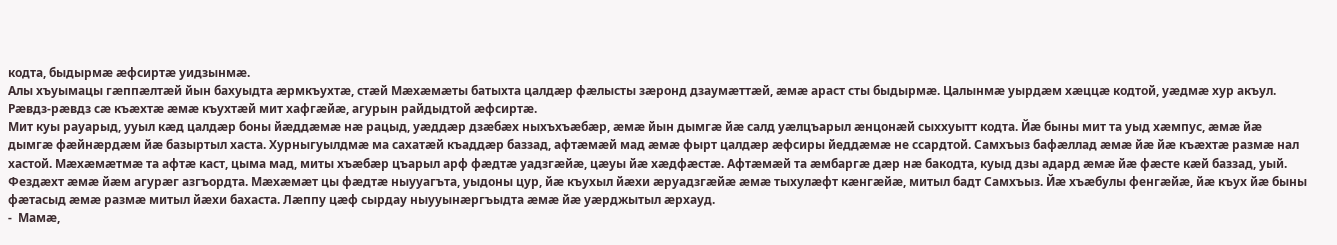кодта, быдырмӕ ӕфсиртӕ уидзынмӕ.
Алы хъуымацы гӕппӕлтӕй йын бахуыдта ӕрмкъухтӕ, стӕй Мӕхӕмӕты батыхта цалдӕр фӕлысты зӕронд дзаумӕттӕй, ӕмӕ араст сты быдырмӕ. Цалынмӕ уырдӕм хӕццӕ кодтой, уӕдмӕ хур акъул. Рӕвдз-рӕвдз сӕ къӕхтӕ ӕмӕ къухтӕй мит хафгӕйӕ, агурын райдыдтой ӕфсиртӕ.
Мит куы рауарыд, ууыл кӕд цалдӕр боны йӕддӕмӕ нӕ рацыд, уӕддӕр дзӕбӕх ныхъхъӕбӕр, ӕмӕ йын дымгӕ йӕ салд уӕлцъарыл ӕнцонӕй сыххуытт кодта. Йӕ быны мит та уыд хӕмпус, ӕмӕ йӕ дымгӕ фӕйнӕрдӕм йӕ базыртыл хаста. Хурныгуылдмӕ ма сахатӕй къаддӕр баззад, афтӕмӕй мад ӕмӕ фырт цалдӕр ӕфсиры йеддӕмӕ не ссардтой. Самхъыз бафӕллад ӕмӕ йӕ йӕ къӕхтӕ размӕ нал хастой. Мӕхӕмӕтмӕ та афтӕ каст, цыма мад, миты хъӕбӕр цъарыл арф фӕдтӕ уадзгӕйӕ, цӕуы йӕ хӕдфӕстӕ. Афтӕмӕй та ӕмбаргӕ дӕр нӕ бакодта, куыд дзы адард ӕмӕ йӕ фӕсте кӕй баззад, уый. Фездӕхт ӕмӕ йӕм агурӕг азгъордта. Мӕхӕмӕт цы фӕдтӕ ныууагъта, уыдоны цур, йӕ къухыл йӕхи ӕруадзгӕйӕ ӕмӕ тыхулӕфт кӕнгӕйӕ, митыл бадт Самхъыз. Йӕ хъӕбулы фенгӕйӕ, йӕ къух йӕ быны фӕтасыд ӕмӕ размӕ митыл йӕхи бахаста. Лӕппу цӕф сырдау ныууынӕргъыдта ӕмӕ йӕ уӕрджытыл ӕрхауд.
-  Мамӕ,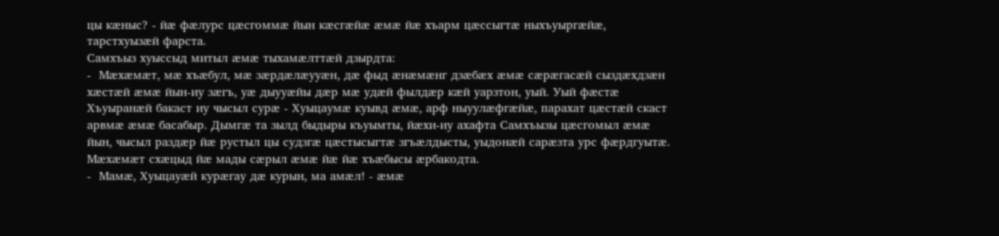цы кӕныс? - йӕ фӕлурс цӕсгоммӕ йын кӕсгӕйӕ ӕмӕ йӕ хъарм цӕссыгтӕ ныхъуыргӕйӕ, тарстхуызӕй фарста.
Самхъыз хуыссыд митыл ӕмӕ тыхамӕлттӕй дзырдта:
-  Мӕхӕмӕт, мӕ хъӕбул, мӕ зӕрдӕлӕууӕн, дӕ фыд ӕнӕмӕнг дзӕбӕх ӕмӕ сӕрӕгасӕй сыздӕхдзӕн хӕстӕй ӕмӕ йын-иу зӕгъ, уӕ дыууӕйы дӕр мӕ удӕй фылдӕр кӕй уарзтон, уый. Уый фӕстӕ Хъуыранӕй бакаст иу чысыл сурӕ - Хуыцаумӕ куывд ӕмӕ, арф ныуулӕфгӕйӕ, парахат цӕстӕй скаст арвмӕ ӕмӕ басабыр. Дымгӕ та зылд быдыры къуымты, йӕхи-иу ахафта Самхъызы цӕсгомыл ӕмӕ йын, чысыл раздӕр йӕ рустыл цы судзгӕ цӕстысыгтӕ згъӕлдысты, уыдонӕй сарӕзта урс фӕрдгуытӕ.
Мӕхӕмӕт схӕцыд йӕ мады сӕрыл ӕмӕ йӕ йӕ хъӕбысы ӕрбакодта.
-  Мамӕ, Хуыцауӕй курӕгау дӕ курын, ма амӕл! - ӕмӕ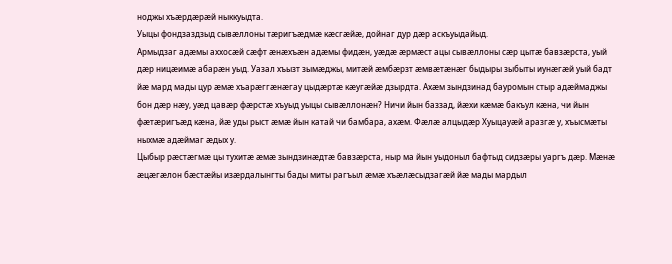ноджы хъӕрдӕрӕй ныккуыдта.
Уыцы фондзаздзыд сывӕллоны тӕригъӕдмӕ кӕсгӕйӕ, дойнаг дур дӕр аскъуыдайыд.
Армыдзаг адӕмы аххосӕй сӕфт ӕнӕхъӕн адӕмы фидӕн, уӕдӕ ӕрмӕст ацы сывӕллоны сӕр цытӕ бавзӕрста, уый дӕр ницӕимӕ абарӕн уыд. Уазал хъызт зымӕджы, митӕй ӕмбӕрзт ӕмвӕтӕнӕг быдыры зыбыты иунӕгӕй уый бадт йӕ мард мады цур ӕмӕ хъарӕггӕнӕгау цыдӕртӕ кӕугӕйӕ дзырдта. Ахӕм зындзинад бауромын стыр адӕймаджы бон дӕр нӕу, уӕд цавӕр фӕрстӕ хъуыд уыцы сывӕллонӕн? Ничи йын баззад, йӕхи кӕмӕ бакъул кӕна, чи йын фӕтӕригъӕд кӕна, йӕ уды рыст ӕмӕ йын катай чи бамбара, ахӕм. Фӕлӕ алцыдӕр Хуыцауӕй аразгӕ у, хъысмӕты ныхмӕ адӕймаг ӕдых у.
Цыбыр рӕстӕгмӕ цы тухитӕ ӕмӕ зындзинӕдтӕ бавзӕрста, ныр ма йын уыдоныл бафтыд сидзӕры уаргъ дӕр. Мӕнӕ ӕцӕгӕлон бӕстӕйы изӕрдалынгты бады миты рагъыл ӕмӕ хъӕлӕсыдзагӕй йӕ мады мардыл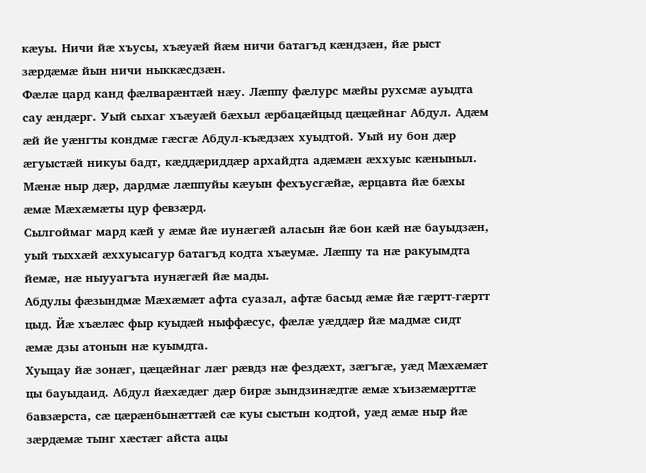кӕуы. Ничи йӕ хъусы, хъӕуӕй йӕм ничи батагъд кӕндзӕн, йӕ рыст зӕрдӕмӕ йын ничи ныккӕсдзӕн.
Фӕлӕ цард канд фӕлварӕнтӕй нӕу. Лӕппу фӕлурс мӕйы рухсмӕ ауыдта сау ӕндӕрг. Уый сыхаг хъӕуӕй бӕхыл ӕрбацӕйцыд цӕцӕйнаг Абдул. Адӕм ӕй йе уӕнгты кондмӕ гӕсгӕ Абдул-къӕдзӕх хуыдтой. Уый иу бон дӕр ӕгуыстӕй никуы бадт, кӕддӕриддӕр архайдта адӕмӕн ӕххуыс кӕныныл. Мӕнӕ ныр дӕр, дардмӕ лӕппуйы кӕуын фехъусгӕйӕ, ӕрцавта йӕ бӕхы ӕмӕ Мӕхӕмӕты цур февзӕрд.
Сылгоймаг мард кӕй у ӕмӕ йӕ иунӕгӕй аласын йӕ бон кӕй нӕ бауыдзӕн, уый тыххӕй ӕххуысагур батагъд кодта хъӕумӕ. Лӕппу та нӕ ракуымдта йемӕ, нӕ ныууагъта иунӕгӕй йӕ мады.
Абдулы фӕзындмӕ Мӕхӕмӕт афта суазал, афтӕ басыд ӕмӕ йӕ гӕртт-гӕртт цыд. Йӕ хъӕлӕс фыр куыдӕй ныффӕсус, фӕлӕ уӕддӕр йӕ мадмӕ сидт ӕмӕ дзы атонын нӕ куымдта.
Хуыцау йӕ зонӕг, цӕцӕйнаг лӕг рӕвдз нӕ фездӕхт, зӕгъгӕ, уӕд Мӕхӕмӕт цы бауыдаид. Абдул йӕхӕдӕг дӕр бирӕ зындзинӕдтӕ ӕмӕ хъизӕмӕрттӕ бавзӕрста, сӕ цӕрӕнбынӕттӕй сӕ куы сыстын кодтой, уӕд ӕмӕ ныр йӕ зӕрдӕмӕ тынг хӕстӕг айста ацы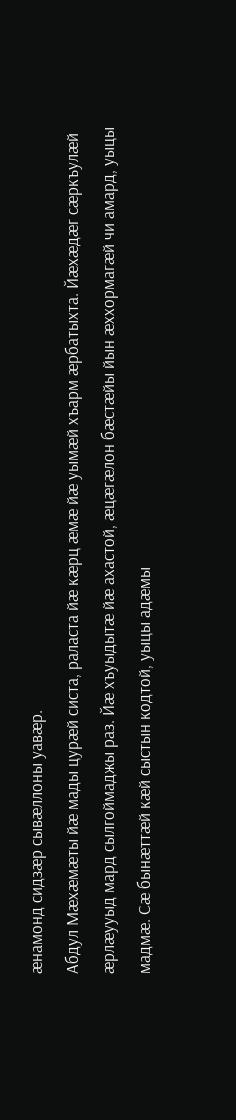ӕнамонд сидзӕр сывӕллоны уавӕр.
Абдул Мӕхӕмӕты йӕ мады цурӕй систа, раласта йӕ кӕрц ӕмӕ йӕ уымӕй хъарм ӕрбатыхта. Йӕхӕдӕг сӕркъулӕй ӕрлӕууыд мард сылгоймаджы раз. Йӕ хъуыдытӕ йӕ ахастой, ӕцӕгӕлон бӕстӕйы йын ӕххормагӕй чи амард, уыцы мадмӕ. Сӕ бынӕттӕй кӕй сыстын кодтой, уыцы адӕмы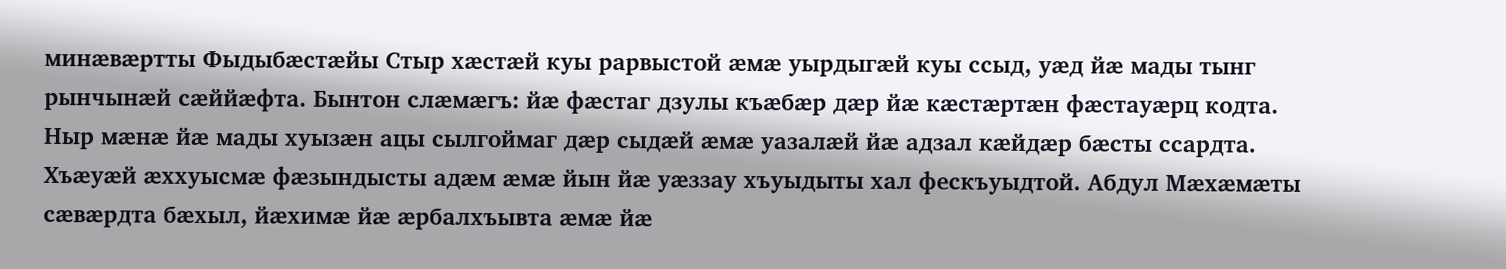минӕвӕртты Фыдыбӕстӕйы Стыр хӕстӕй куы рарвыстой ӕмӕ уырдыгӕй куы ссыд, уӕд йӕ мады тынг рынчынӕй сӕййӕфта. Бынтон слӕмӕгъ: йӕ фӕстаг дзулы къӕбӕр дӕр йӕ кӕстӕртӕн фӕстауӕрц кодта. Ныр мӕнӕ йӕ мады хуызӕн ацы сылгоймаг дӕр сыдӕй ӕмӕ уазалӕй йӕ адзал кӕйдӕр бӕсты ссардта.
Хъӕуӕй ӕххуысмӕ фӕзындысты адӕм ӕмӕ йын йӕ уӕззау хъуыдыты хал фескъуыдтой. Абдул Мӕхӕмӕты сӕвӕрдта бӕхыл, йӕхимӕ йӕ ӕрбалхъывта ӕмӕ йӕ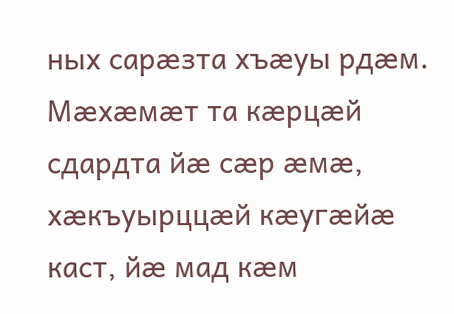ных сарӕзта хъӕуы рдӕм. Мӕхӕмӕт та кӕрцӕй сдардта йӕ сӕр ӕмӕ, хӕкъуырццӕй кӕугӕйӕ каст, йӕ мад кӕм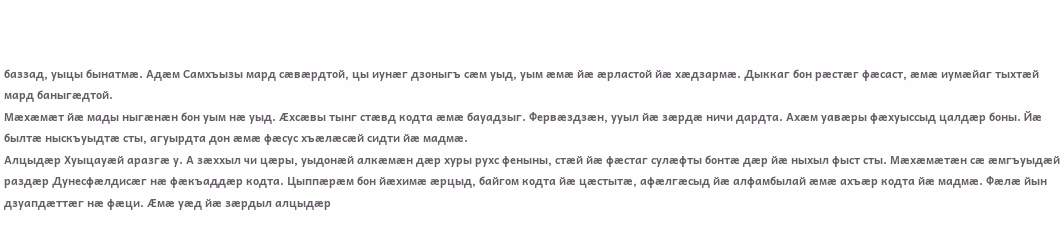баззад, уыцы бынатмӕ. Адӕм Самхъызы мард сӕвӕрдтой, цы иунӕг дзоныгъ сӕм уыд, уым ӕмӕ йӕ ӕрластой йӕ хӕдзармӕ. Дыккаг бон рӕстӕг фӕсаст, ӕмӕ иумӕйаг тыхтӕй мард баныгӕдтой.
Мӕхӕмӕт йӕ мады ныгӕнӕн бон уым нӕ уыд. Ӕхсӕвы тынг стӕвд кодта ӕмӕ бауадзыг. Фервӕздзӕн, ууыл йӕ зӕрдӕ ничи дардта. Ахӕм уавӕры фӕхуыссыд цалдӕр боны. Йӕ былтӕ ныскъуыдтӕ сты, агуырдта дон ӕмӕ фӕсус хъӕлӕсӕй сидти йӕ мадмӕ.
Алцыдӕр Хуыцауӕй аразгӕ у. А зӕххыл чи цӕры, уыдонӕй алкӕмӕн дӕр хуры рухс феныны, стӕй йӕ фӕстаг сулӕфты бонтӕ дӕр йӕ ныхыл фыст сты. Мӕхӕмӕтӕн сӕ ӕмгъуыдӕй раздӕр Дунесфӕлдисӕг нӕ фӕкъаддӕр кодта. Цыппӕрӕм бон йӕхимӕ ӕрцыд, байгом кодта йӕ цӕстытӕ, афӕлгӕсыд йӕ алфамбылай ӕмӕ ахъӕр кодта йӕ мадмӕ. Фӕлӕ йын дзуапдӕттӕг нӕ фӕци. Ӕмӕ уӕд йӕ зӕрдыл алцыдӕр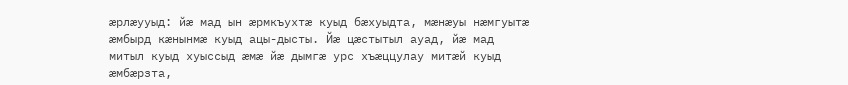ӕрлӕууыд: йӕ мад ын ӕрмкъухтӕ куыд бӕхуыдта, мӕнӕуы нӕмгуытӕ ӕмбырд кӕнынмӕ куыд ацы-дысты. Йӕ цӕстытыл ауад, йӕ мад митыл куыд хуыссыд ӕмӕ йӕ дымгӕ урс хъӕццулау митӕй куыд ӕмбӕрзта,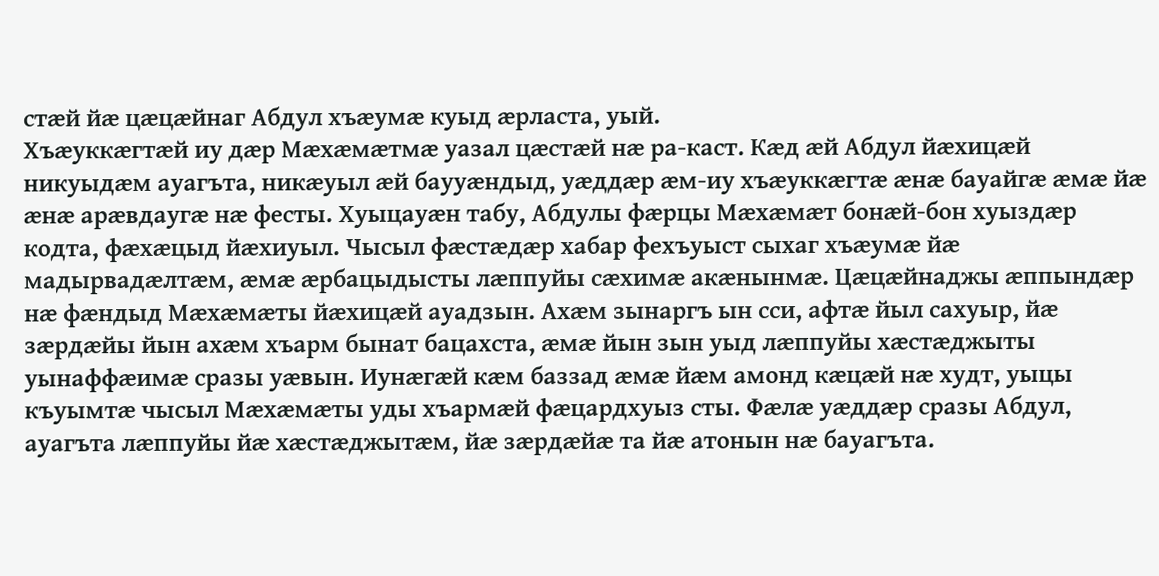стӕй йӕ цӕцӕйнаг Абдул хъӕумӕ куыд ӕрласта, уый.
Хъӕуккӕгтӕй иу дӕр Мӕхӕмӕтмӕ уазал цӕстӕй нӕ ра-каст. Кӕд ӕй Абдул йӕхицӕй никуыдӕм ауагъта, никӕуыл ӕй баууӕндыд, уӕддӕр ӕм-иу хъӕуккӕгтӕ ӕнӕ бауайгӕ ӕмӕ йӕ ӕнӕ арӕвдаугӕ нӕ фесты. Хуыцауӕн табу, Абдулы фӕрцы Мӕхӕмӕт бонӕй-бон хуыздӕр кодта, фӕхӕцыд йӕхиуыл. Чысыл фӕстӕдӕр хабар фехъуыст сыхаг хъӕумӕ йӕ мадырвадӕлтӕм, ӕмӕ ӕрбацыдысты лӕппуйы сӕхимӕ акӕнынмӕ. Цӕцӕйнаджы ӕппындӕр нӕ фӕндыд Мӕхӕмӕты йӕхицӕй ауадзын. Ахӕм зынаргъ ын сси, афтӕ йыл сахуыр, йӕ зӕрдӕйы йын ахӕм хъарм бынат бацахста, ӕмӕ йын зын уыд лӕппуйы хӕстӕджыты уынаффӕимӕ сразы уӕвын. Иунӕгӕй кӕм баззад ӕмӕ йӕм амонд кӕцӕй нӕ худт, уыцы къуымтӕ чысыл Мӕхӕмӕты уды хъармӕй фӕцардхуыз сты. Фӕлӕ уӕддӕр сразы Абдул, ауагъта лӕппуйы йӕ хӕстӕджытӕм, йӕ зӕрдӕйӕ та йӕ атонын нӕ бауагъта.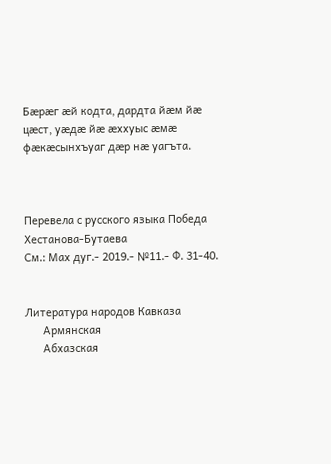Бӕрӕг ӕй кодта, дардта йӕм йӕ цӕст, уӕдӕ йӕ ӕххуыс ӕмӕ фӕкӕсынхъуаг дӕр нӕ уагъта.



Перевела с русского языка Победа Хестанова-Бутаева
См.: Мах дуг.- 2019.- №11.- Ф. 31-40.


Литература народов Кавказа
      Армянская
      Абхазская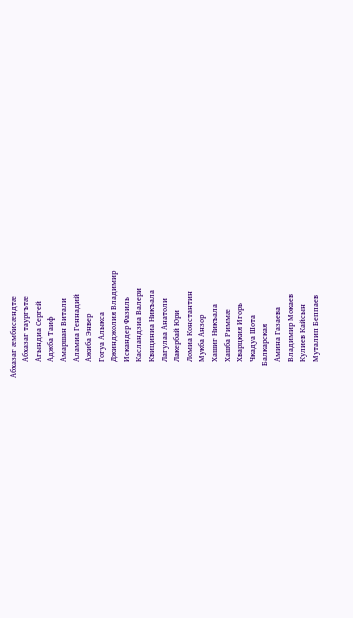Абхазаг æмбисæндтæ
        Абхазаг таургътæ
        Агындиа Сергей
        Аджба Таиф
        Амаршан Витали
        Аламиа Геннадий
        Ажиба Энвер
        Гогуа Алыкса
        Джинджолия Владимир
        Искандер Фазиль
        Касландзиа Валери
        Квициниа Никъала
        Лагулаа Анатоли
        Лакербай Юри
        Ломиа Константин
        Мукба Анзор
        Хашиг Никъала
        Хашба Риммæ
        Хварцкия Игорь
        Чкадуа Шота
      Балкарская
        Амина Газаева
        Владимир Мокаев
        Кулиев Кайсын
        Муталип Беппаев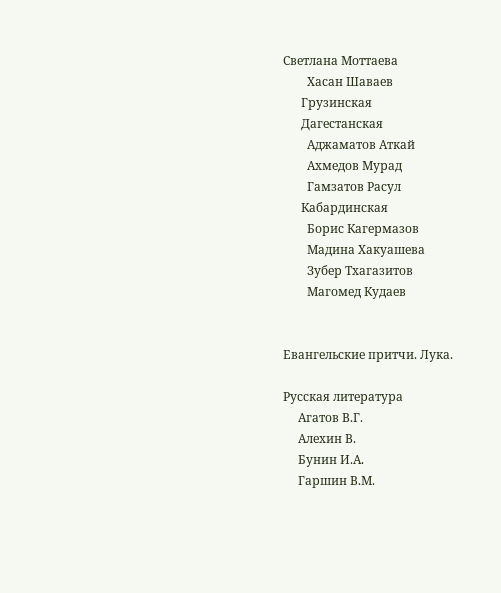Светлана Моттаева
        Хасан Шаваев
      Грузинская
      Дагестанская
        Аджаматов Аткай
        Ахмедов Мурад
        Гамзатов Расул
      Кабардинская
        Борис Кагермазов
        Мадина Хакуашева
        Зубер Тхагазитов
        Магомед Кудаев


Евангельские притчи. Лука.

Русская литература
     Агатов В.Г.
     Алехин В.
     Бунин И.А.
     Гаршин В.М.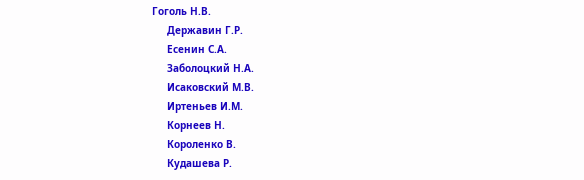Гоголь Н.В.
     Державин Г.Р.
     Есенин С.А.
     Заболоцкий Н.А.
     Исаковский М.В.
     Иртеньев И.М.
     Корнеев Н.
     Короленко В.
     Кудашева Р.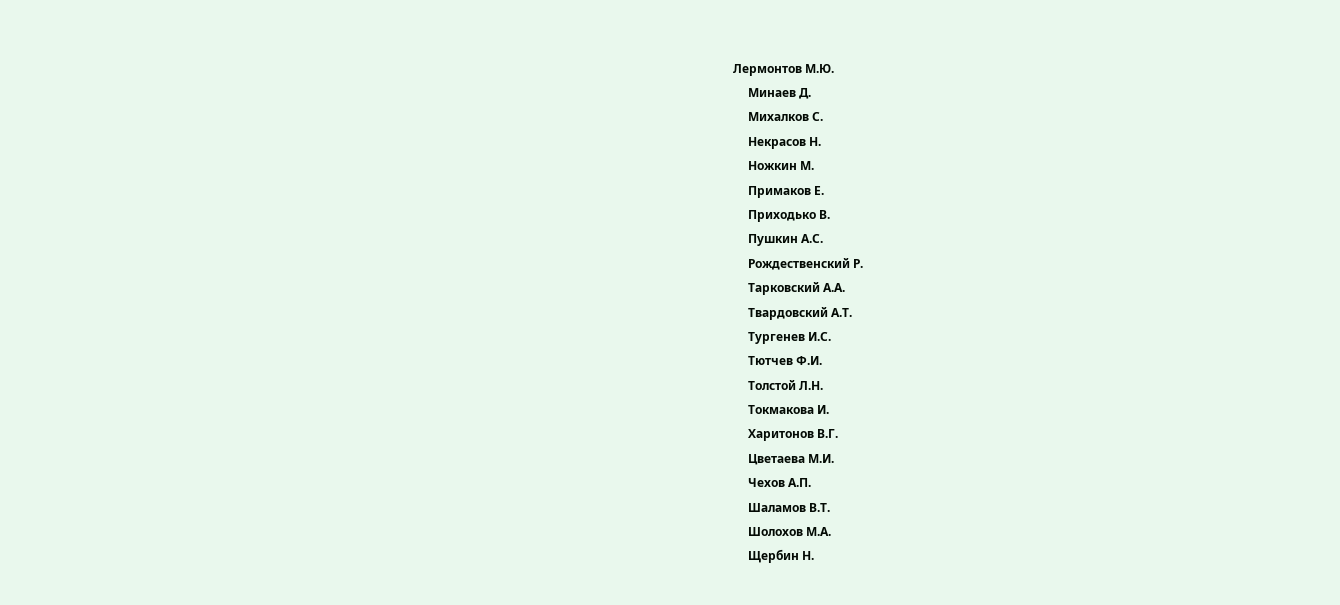Лермонтов М.Ю.
     Минаев Д.
     Михалков С.
     Некрасов Н.
     Ножкин М.
     Примаков Е.
     Приходько В.
     Пушкин А.С.
     Рождественский Р.
     Тарковский А.А.
     Твардовский А.Т.
     Тургенев И.С.
     Тютчев Ф.И.
     Толстой Л.Н.
     Токмакова И.
     Харитонов В.Г.
     Цветаева М.И.
     Чехов А.П.
     Шаламов В.Т.
     Шолохов М.А.
     Щербин Н.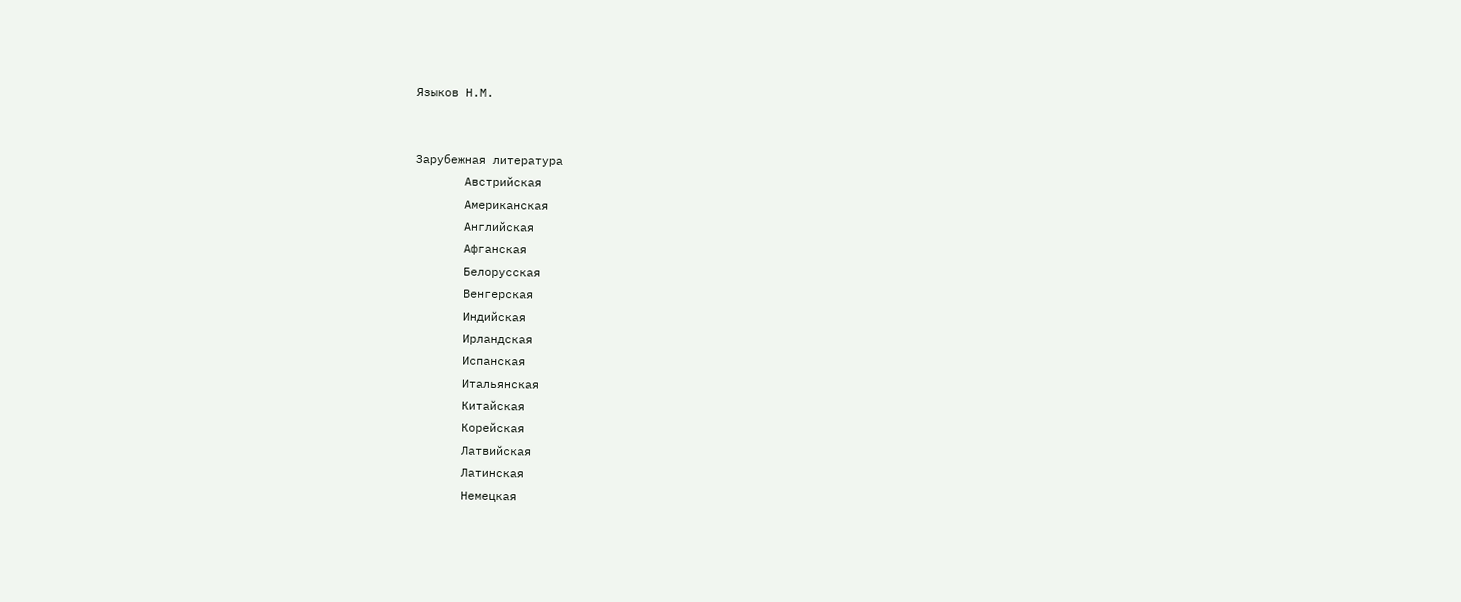Языков Н.М.


Зарубежная литература
       Австрийская
       Американская
       Английская
       Афганская
       Белорусская
       Венгерская
       Индийская
       Ирландская
       Испанская
       Итальянская
       Китайская
       Корейская
       Латвийская
       Латинская
       Немецкая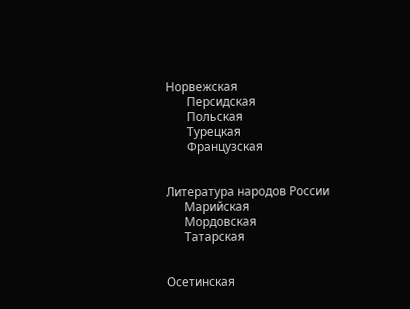Норвежская
       Персидская
       Польская
       Турецкая
       Французская


Литература народов России
      Марийская
      Мордовская
      Татарская


Осетинская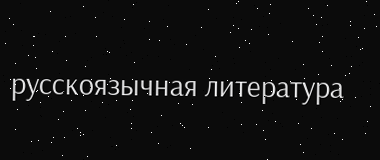русскоязычная литература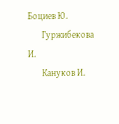Боциев Ю.
       Гуржибекова И.
       Кануков И.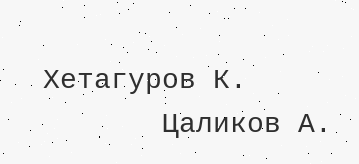Хетагуров К.
       Цаликов А.